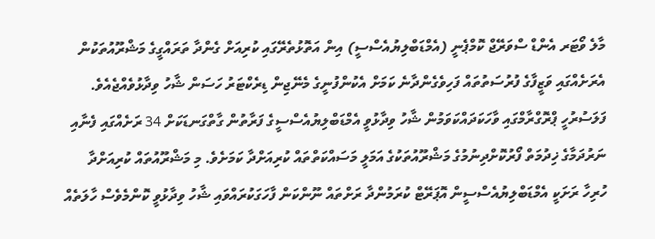މާލެ ވޯޓަރ އެންޑް ސްވަރޭޖް ކޮމްޕެނީ (އެމްޑަބްލިޔުއެސްސީ) އިން އަތޮޅުތެރޭގައި ކުރިއަށް ގެންދާ ތަރައްގީގެ މަޝްރޫއުތަކުން އެރަށެއްގައި ވަޒީފާގެ ފުރުސަތުތައް ފަހިވެގެންދާނެ ކަމަށް އެކުންފުނީގެ މެނޭޖިން ޑިރެކްޓަރު ހަސަން ޝާހު ވިދާޅުވެއްޖެއެވެ.
ފަލަސުރުހީ ޕްރޮގްރާމްގައި ވާހަކަދައްކަވަމުން ޝާހު ވިދާޅުވީ އެމްޑަބްލިޔުއެސްސީގެ ފަރާތުން ގާތްގަނޑަކަށް 34 ރަށެއްގައި ފެނާއި ނަރުދަމާގެ ޚިދުމަތް ފޯރުކޮށްދިނުމުގެ މަޝްރޫއުތަކުގެ އަމަލީ މަސައްކަތްތައް ކުރިއަށްދާ ކަމަށެވެ. މި މަޝްރޫއުތައް ކުރިއަށްދާ ހުރިހާ ރަށަކީ އެމްޑަބްލިޔުއެސްސީން އޮޕަރޭޓް ކުރަމުންދާ ރަށްތައް ނޫންކަން ފާހަގަކުރައްވައި ޝާހު ވިދާޅުވީ ކޮންމެވެސް ހާލަތެއް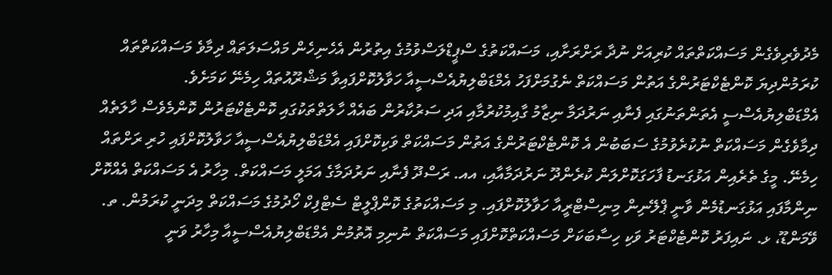މެދުވެރިވެގެން މަސައްކަތްތައް ކުރިއަށް ނުދާ ރަށްރަށާއި، މަސައްކަތުގެ ސްޕީޑްލަސްވުމުގެ އިތުރުން އެހެނިހެން މައްސަލަތައް ދިމާވެ މަސައްކަތްތައް ކުރަމުންދިޔަ ކޮންޓެކްޓަރުންގެ އަތުން މަސައްކަތް ނެގުމަށްފަހު އެމްޑަބްލިޔުއެސްސީއާ ހަވާލުކޮށްފައިވާ މަޝްރޫއުތައް ހިމެނޭ ކަމަށެވެ.
އެމްޑަބްލިޔުއެސްސީ އެތަންތަނުގައި ފެނާއި ނަރުދަމާ ނިޒާމު ގާއިމުކުރުމާއި އަދި ސަރުކާރުން ބައެއް ހާލަތްތަކުގައި ކޮންޓެކްޓަރުން ކޮންމެވެސް ހާލަތެއް ދިމާވެގެން މަސައްކަތް ނުކުރެވުމުގެ ސަބަބުން އެ ކޮންޓެކްޓަރުންގެ އަތުން މަސައްކަތް ވަކިކޮށްފައި އެމްޑަބްލިޔުއެސްސީއާ ހަވާލުކޮށްފައި ހުރި ރަށްތައް ހިމެނޭ. މީގެ ތެރެއިން އަޅުގަނޑު ފާހަގަކޮށްލަން ކުރެންދޫ ނަރުދަމާއާއި، އއ. ރަސްދޫ ފެނާއި ނަރުދަމާގެ އަމަލީ މަސައްކަތް. މިހާރު އެ މަސައްކަތް އެއްކޮށް ނިންމާފައި އަޅުގަނޑުމެން ވާނީ ޕްލޭނިން މިނިސްޓްރީއާ ހަވާލުކޮށްފައި. މި މަސައްކަތުގެ ކޮންޕްލީޓް ސެޓްފިކް ހޯދުމުގެ މަސައްކަތް މިދަނީ ކުރަމުން. ތ. ވޭމަންޑޫ، ޅ. ނައިފަރު ކޮންޓެކްޓަރު ވަކި ހިސާބަކަށް މަސައްކަތްކޮށްފައި މަސައްކަތް ނުނިމި އޮތުމުން އެމްޑަބްލިޔުއެސްސީއާ މިހާރު ވަނީ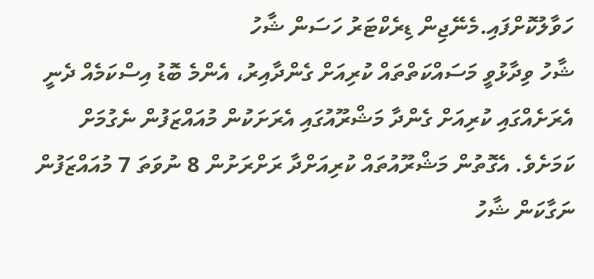ހަވާލުކޮށްފައި.މެނޭޖިން ޑިރެކްޓަރު ހަސަން ޝާހު
ޝާހު ވިދާޅުވީ މަސައްކަތްތައް ކުރިއަށް ގެންދާއިރު، އެންމެ ބޮޑު އިސްކަމެއް ދެނީ އެރަށެއްގައި ކުރިއަށް ގެންދާ މަޝްރޫއުގައި އެރަށަކުން މުއައްޒަފުން ނެގުމަށް ކަމަށެވެ. އެގޮތުން މަޝްރޫއުތައް ކުރިއަށްދާ ރަށްރަށުން 8 ނުވަތަ 7 މުއައްޒަފުން ނަގާކަން ޝާހު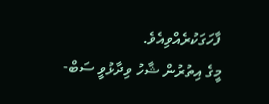ފާހަގަކުރެއްވިއެވެ.
މީގެ އިތުރުން ޝާހު ވިދާޅުވީ ސަބް-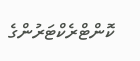ކޮންޓްރެކްޓަރުންގެ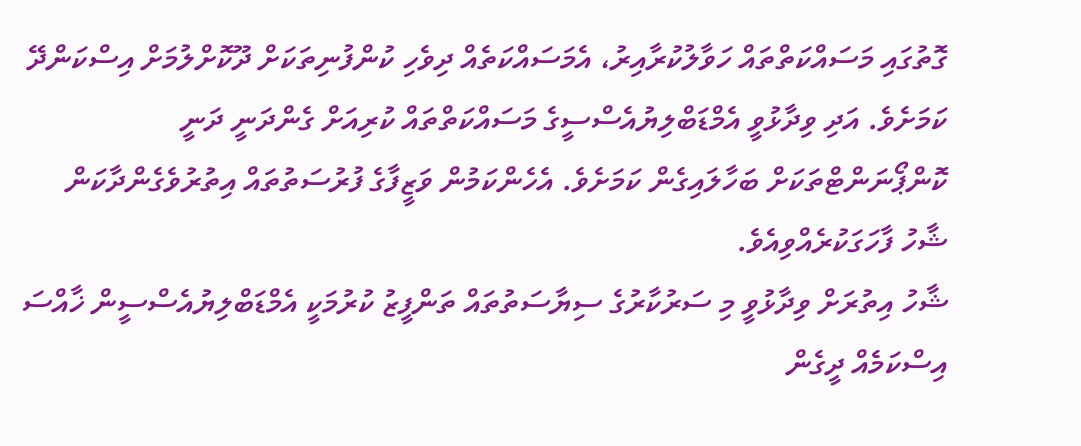ގޮތުގައި މަސައްކަތްތައް ހަވާލުކުރާއިރު، އެމަސައްކަތެއް ދިވެހި ކުންފުނިތަކަށް ދޫކޮށްލުމަށް އިސްކަންދޭ ކަމަށެވެ. އަދި ވިދާޅުވީ އެމްޑަބްލިޔުއެސްސީގެ މަސައްކަތްތައް ކުރިއަށް ގެންދަނީ ދަނީ ކޮންޕޯނަންޓްތަކަށް ބަހާލައިގެން ކަމަށެވެ. އެހެންކަމުން ވަޒީފާގެ ފުރުސަތުތައް އިތުރުވެގެންދާކަން ޝާހު ފާހަގަކުރެއްވިއެވެ.
ޝާހު އިތުރަށް ވިދާޅުވީ މި ސަރުކާރުގެ ސިޔާސަތުތައް ތަންފީޒު ކުރުމަކީ އެމްޑަބްލިޔުއެސްސީން ޚާއްސަ އިސްކަމެއް ދީގެން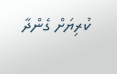ކުރިޔަށް ގެންދާ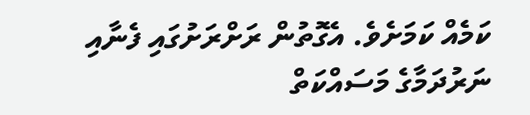ކަމެއް ކަމަށެވެ. އެގޮތުން ރަށްރަށުގައި ފެނާއި ނަރުދަމާގެ މަސައްކަތް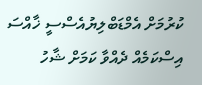ކުރުމަށް އެމްޑަބްލިޔުއެސްސީ ޚާއްސަ އިސްކަމެއް ދެއްވާ ކަމަށް ޝާހު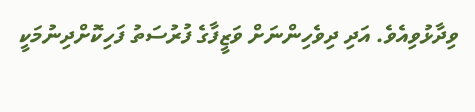ވިދާޅުވިއެވެ. އަދި ދިވެހިންނަށް ވަޒީފާގެ ފުރުސަތު ފަހިކޮށްދިނުމަކީ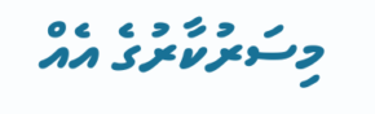މިސަރުކާރުގެ އެއް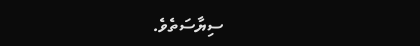ސިޔާސަތެވެ.